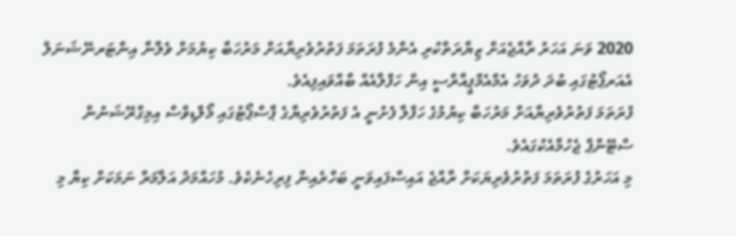2020 ވަނަ އަހަރު ރާއްޖެއަށް ޒިޔާރަތްކުރި އެންމެ ފުރަތަމަ ފަތުރުވެރިޔާއަށް މަރުހަބާ ކިޔުމަށް ވެލާނާ އިންޓަރނޭޝަނަލް އެއަރޕޯޓުގައި ބުދަ ދުވަހު އެމްއެމްޕީއާރްސީ އިން ހަފްލާއެއް ބާއްވައިފިއެވެ.
ފުރަތަމަ ފަތުރުވެރިޔާއަށް މަރުހަބާ ކިޔުމުގެ ހަފްލާ ފެށުނީ އެ ފަތުރުވެރިޔާގެ ޕާސްޕޯޓުގައި މޯލްޑިވްސް އިމިގްރޭޝަނުން ސްޓޭންޕް ޖެހުމާއެކުގައެވެ.
މި އަހަރުގެ ފުރަތަމަ ފަތުރުވެރިޔަކަށް ރާއްޖެ އައިސްފައިވަނީ ބަހްރެއިން ފިރިހެނެކެވެ. މުހައްމަދު އަލާމަރް ނަމަކަށް ކިޔާ މި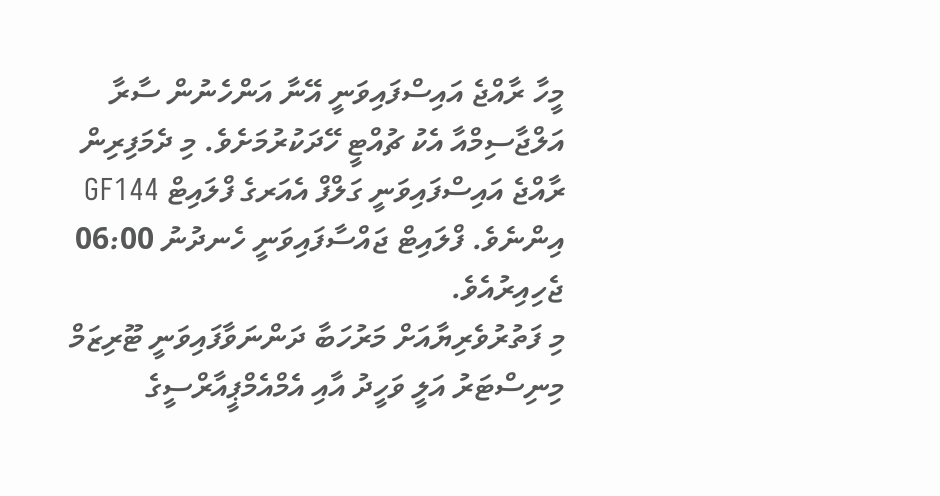މީހާ ރާއްޖެ އައިސްފައިވަނީ އޭނާ އަންހެނުން ސާރާ އަލްޖާސިމްއާ އެކު ޗުއްޓީ ހޭދަކުރުމަށެވެ. މި ދެމަފިރިން ރާއްޖެ އައިސްފައިވަނީ ގަލްފް އެއަރގެ ފްލައިޓް GF144 އިންނެވެ. ފްލައިޓް ޖައްސާފައިވަނީ ހެނދުނު 06:00 ޖެހިއިރުއެވެ.
މި ފަތުރުވެރިޔާއަށް މަރުހަބާ ދަންނަވާފައިވަނީ ޓޫރިޒަމް މިނިސްޓަރު އަލީ ވަހީދު އާއި އެމްއެމްޕީއާރްސީގެ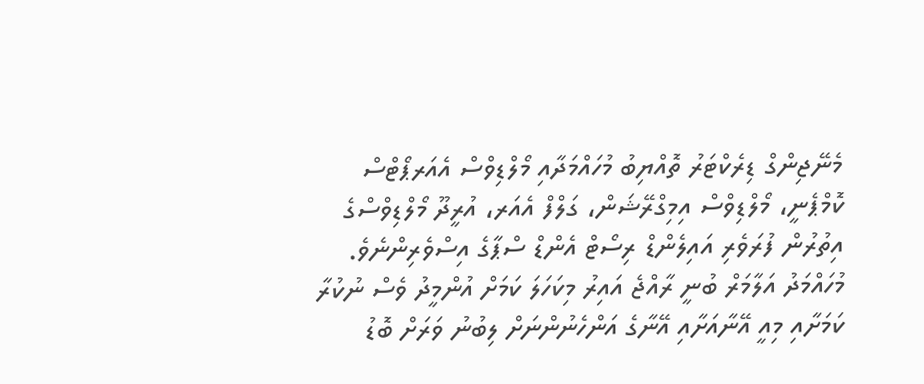މެނޭޖިންގް ޑިރެކްޓަރު ތޮއްޔިބު މުހައްމަދާއި މޯލްޑިވްސް އެއަރޕޯޓްސް ކޮމްޕެނީ، މޯލްޑިވްސް އިމިގްރޭޝަން، ގަލްފް އެއަރ، އުރީދޫ މޯލްޑިވްސްގެ އިތުރުން ފުރަވެރި އައިލެންޑް ރިސޯޓް އެންޑް ސްޕާގެ އިސްވެރިންނެވެ.
މުހައްމަދު އަލާމަރް ބުނީ ރާއްޖެ އައިރު މިކަހަލަ ކަމަށް އުންމީދު ވެސް ނުކުރާ ކަމަށާއި މިއީ އޭނާއަށާއި އޭނާގެ އަންހެނުންނަށް ލިބުނު ވަރަށް ބޮޑު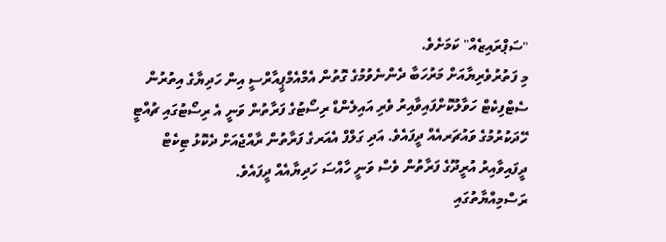"ސަޕްރައިޒެއް" ކަމަށެވެ.
މި ފަތުރުވެރިޔާއަށް މަރުހަބާ ދެންނެވުމުގެ ގޮތުން އެމްއެމްޕީއާރްސީ އިން ހަދިޔާގެ އިތުރުން ސެޓްފިކެޓް ހަވާލުކޮށްފައިވާއިރު ވެރި އައިލެންޑް ރިސޯޓުގެ ފަރާތުން ވަނީ އެ ރިސޯޓުގައި ޗުއްޓީ ހޭދަކުރުމުގެ ވައުޗަރއެއް ދީފައެވެ. އަދި ގަލްފް އެއަރގެ ފަރާތުން ރާއްޖެއަށް ދެކޮޅު ޓިކެޓް ދީފައިވާއިރު އުރީދޫގެ ފަރާތުން ވެސް ވަނީ ހާއްސަ ހަދިޔާއެއް ދީފައެވެ.
ރަސްމިއްޔާތުގައި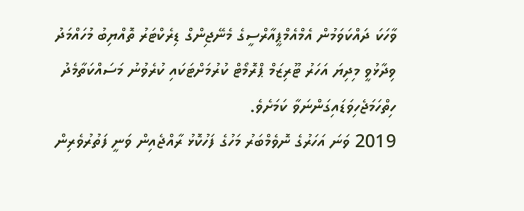ވާހަކަ ދައްކަވަމުން އެމްއެމްޕީއާރްސީގެ މެނޭޖިންގް ޑިރެކްޓަރު ތޮއްޔިބު މުހައްމަދު ވިދާޅުވީ މިދިޔަ އަހަރު ޓޫރިޒަމް ޕްރޮމޯޓް ކުރުމަށްޓަކައި ކުރެވުނު މަސައްކަތާމެދު ހިތްހަމަޖެހިވަޑައިގަންނަވާ ކަމަށެވެ.
2019 ވަނަ އަހަރުގެ ނޮވެމްބަރު މަހުގެ ފަހުކޮޅު ރާއްޖެއިން ވަނީ ފަތުރުވެރިން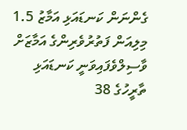ގެންނަން ކަނޑައަޅި އަމާޒު 1.5 މިލިއަން ފަތުރުވެރިންގެ އަމާޒަށް ވާސިލްވެފައިވަނީ ކަނޑައަޅި ތާރީހުގެ 38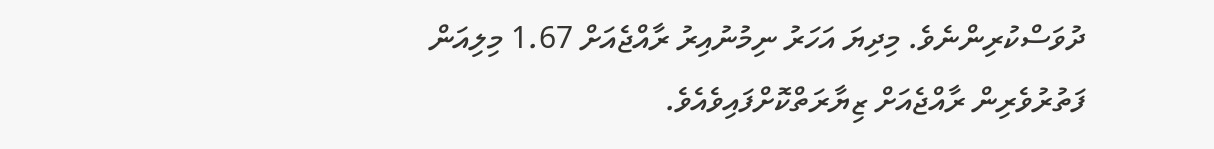ދުވަސްކުރިންނެވެ. މިދިޔަ އަހަރު ނިމުނުއިރު ރާއްޖެއަށް 1.67 މިލިއަން ފަތުރުވެރިން ރާއްޖެއަށް ޒިޔާރަތްކޮށްފައިވެއެވެ.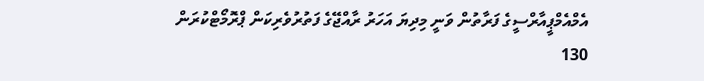އެމްއެމްޕީއާރްސީގެ ފަރާތުން ވަނީ މިދިޔަ އަހަރު ރާއްޖޭގެ ފަތުރުވެރިކަން ޕްރޮމޯޓްކުރަން 130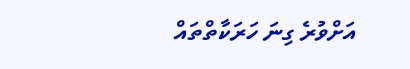އަށްވުރެ ގިނަ ހަރަކާތްތައް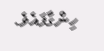ހިންގާފައެވެ.